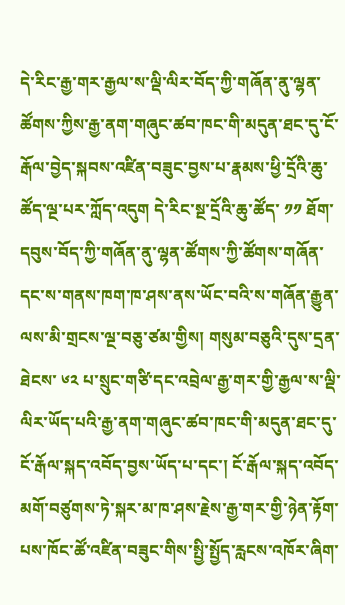དེ་རིང་རྒྱ་གར་རྒྱལ་ས་ལྡི་ལིར་བོད་ཀྱི་གཞོན་ནུ་ལྷན་ཚོགས་ཀྱིས་རྒྱ་ནག་གཞུང་ཚབ་ཁང་གི་མདུན་ཐང་དུ་ངོ་རྒོལ་བྱེད་སྐབས་འཛིན་བཟུང་བྱས་པ་རྣམས་ཕྱི་དྲོའི་ཆུ་ཚོད་ལྔ་པར་ཀློད་འདུག དེ་རིང་སྔ་དྲོའི་ཆུ་ཚོད་ ༡༡ ཐོག་དབུས་བོད་ཀྱི་གཞོན་ནུ་ལྷན་ཚོགས་ཀྱི་ཚོགས་གཞོན་དང་ས་གནས་ཁག་ཁ་ཤས་ནས་ཡོང་བའི་ས་གཞོན་རྒྱུན་ལས་མི་གྲངས་ལྔ་བཅུ་ཙམ་གྱིས། གསུམ་བཅུའི་དུས་དྲན་ཐེངས་ ༦༢ པ་སྲུང་གཙི་དང་འབྲེལ་རྒྱ་གར་གྱི་རྒྱལ་ས་ལྡི་ལིར་ཡོད་པའི་རྒྱ་ནག་གཞུང་ཚབ་ཁང་གི་མདུན་ཐང་དུ་ངོ་རྒོལ་སྐད་འབོད་བྱས་ཡོད་པ་དང་། ངོ་རྒོལ་སྐད་འབོད་མགོ་བཙུགས་ཏེ་སྐར་མ་ཁ་ཤས་རྗེས་རྒྱ་གར་གྱི་ཉེན་རྟོག་པས་ཁོང་ཚོ་འཛིན་བཟུང་གིས་སྤྱི་སྤྱོད་རླངས་འཁོར་ཞིག་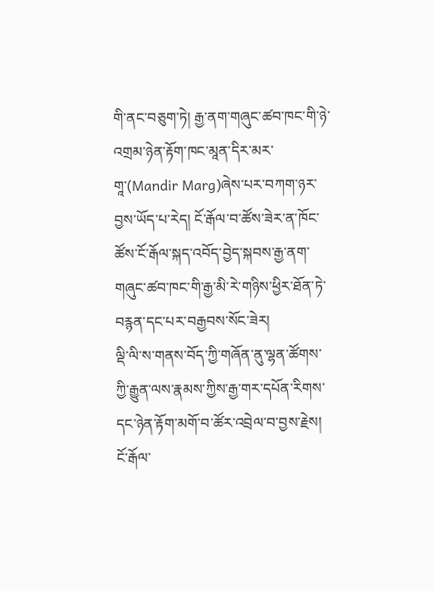གི་ནང་བཅུག་ཏེ། རྒྱ་ནག་གཞུང་ཚབ་ཁང་གི་ཉེ་འགྲམ་ཉེན་རྟོག་ཁང་མཱན་དིར་མར་གཱ་(Mandir Marg)ཞེས་པར་བཀག་ཉར་བྱས་ཡོད་པ་རེད། ངོ་རྒོལ་བ་ཚོས་ཟེར་ན་ཁོང་ཚོས་ངོ་རྒོལ་སྐད་འབོད་བྱེད་སྐབས་རྒྱ་ནག་གཞུང་ཚབ་ཁང་གི་རྒྱ་མི་རེ་གཉིས་ཕྱིར་ཐོན་ཏེ་བརྙན་དང་པར་བརྒྱབས་སོང་ཟེར།
ལྡི་ལི་ས་གནས་བོད་ཀྱི་གཞོན་ནུ་ལྷན་ཚོགས་ཀྱི་རྒྱུན་ལས་རྣམས་ཀྱིས་རྒྱ་གར་དཔོན་རིགས་དང་ཉེན་རྟོག་མགོ་བ་ཚོར་འབྲེལ་བ་བྱས་རྗེས། ངོ་རྒོལ་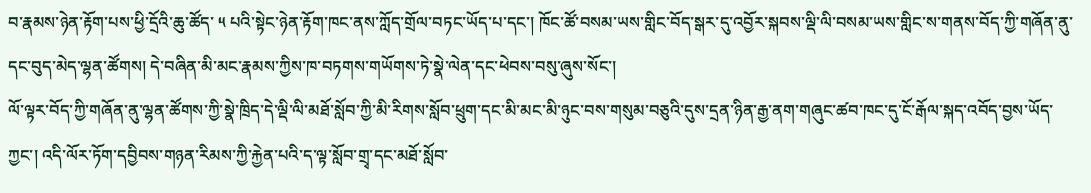བ་རྣམས་ཉེན་རྟོག་པས་ཕྱི་དྲོའི་ཆུ་ཚོད་ ༥ པའི་སྟེང་ཉེན་རྟོག་ཁང་ནས་ཀློད་གྲོལ་བཏང་ཡོད་པ་དང་། ཁོང་ཚོ་བསམ་ཡས་གླིང་བོད་སྒར་དུ་འབྱོར་སྐབས་ལྡི་ལི་བསམ་ཡས་གླིང་ས་གནས་བོད་ཀྱི་གཞོན་ནུ་དང་བུད་མེད་ལྷན་ཚོགས། དེ་བཞིན་མི་མང་རྣམས་ཀྱིས་ཁ་བཏགས་གཡོགས་ཏེ་སྣེ་ལེན་དང་ཕེབས་བསུ་ཞུས་སོང་།
ལོ་ལྟར་བོད་ཀྱི་གཞོན་ནུ་ལྷན་ཚོགས་ཀྱི་སྣེ་ཁྲིད་དེ་ལྡི་ལི་མཐོ་སློབ་ཀྱི་མི་རིགས་སློབ་ཕྲུག་དང་མི་མང་མི་ཉུང་བས་གསུམ་བཅུའི་དུས་དྲན་ཉིན་རྒྱ་ནག་གཞུང་ཚབ་ཁང་དུ་ངོ་རྒོལ་སྐད་འབོད་བྱས་ཡོད་ཀྱང་། འདི་ལོར་ཏོག་དབྱིབས་གཉན་རིམས་ཀྱི་རྐྱེན་པའི་ད་ལྟ་སློབ་གྲྭ་དང་མཐོ་སློབ་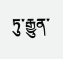ཏུ་རྒྱུན་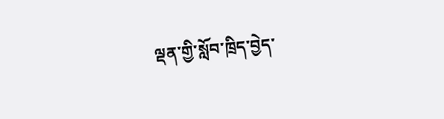ལྡན་གྱི་སློབ་ཁྲིད་བྱེད་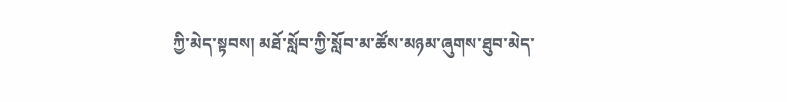ཀྱི་མེད་སྟབས། མཐོ་སློབ་ཀྱི་སློབ་མ་ཚོས་མཉམ་ཞུགས་ཐུབ་མེད་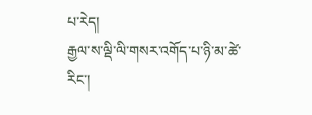པ་རེད།
རྒྱལ་ས་ལྡི་ལི་གསར་འགོད་པ་ཉི་མ་ཚེ་རིང་།